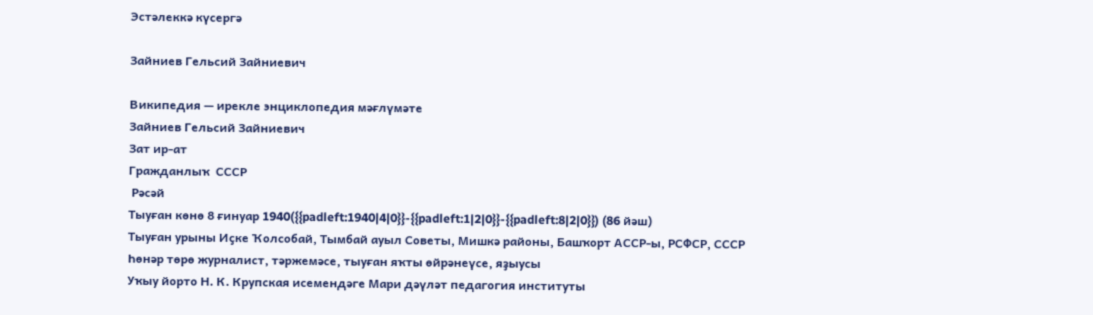Эстәлеккә күсергә

Зайниев Гельсий Зайниевич

Википедия — ирекле энциклопедия мәғлүмәте
Зайниев Гельсий Зайниевич
Зат ир-ат
Гражданлыҡ  СССР
 Рәсәй
Тыуған көнө 8 ғинуар 1940({{padleft:1940|4|0}}-{{padleft:1|2|0}}-{{padleft:8|2|0}}) (86 йәш)
Тыуған урыны Иҫке Ҡолсобай, Тымбай ауыл Советы, Мишкә районы, Башҡорт АССР-ы, РСФСР, СССР
Һөнәр төрө журналист, тәржемәсе, тыуған яҡты өйрәнеүсе, яҙыусы
Уҡыу йорто Н. К. Крупская исемендәге Мари дәүләт педагогия институты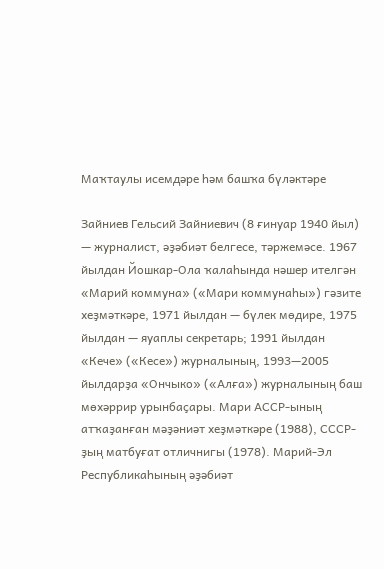Маҡтаулы исемдәре һәм башҡа бүләктәре

Зайниев Гельсий Зайниевич (8 ғинуар 1940 йыл) — журналист, әҙәбиәт белгесе, тәржемәсе. 1967 йылдан Йошкар-Ола ҡалаһында нәшер ителгән «Марий коммуна» («Мари коммунаһы») гәзите хеҙмәткәре, 1971 йылдан — бүлек мөдире, 1975 йылдан — яуаплы секретарь; 1991 йылдан «Кече» («Кесе») журналының, 1993—2005 йылдарҙа «Ончыко» («Алға») журналының баш мөхәррир урынбаҫары. Мари АССР-ының атҡаҙанған мәҙәниәт хеҙмәткәре (1988), СССР-ҙың матбуғат отличнигы (1978). Марий-Эл Республикаһының әҙәбиәт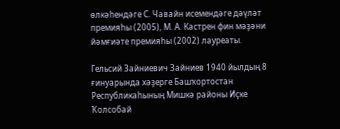өлкәһендәге С. Чавайн исемендәге дәүләт премияһы (2005), М. А. Кастрен фин мәҙәни йәмғиәте премияһы (2002) лауреаты.

Гельсий Зайниевич Зайниев 1940 йылдың 8 ғинуарында хәҙерге Башҡортостан Республикаһының Мишкә районы Иҫке Ҡолсобай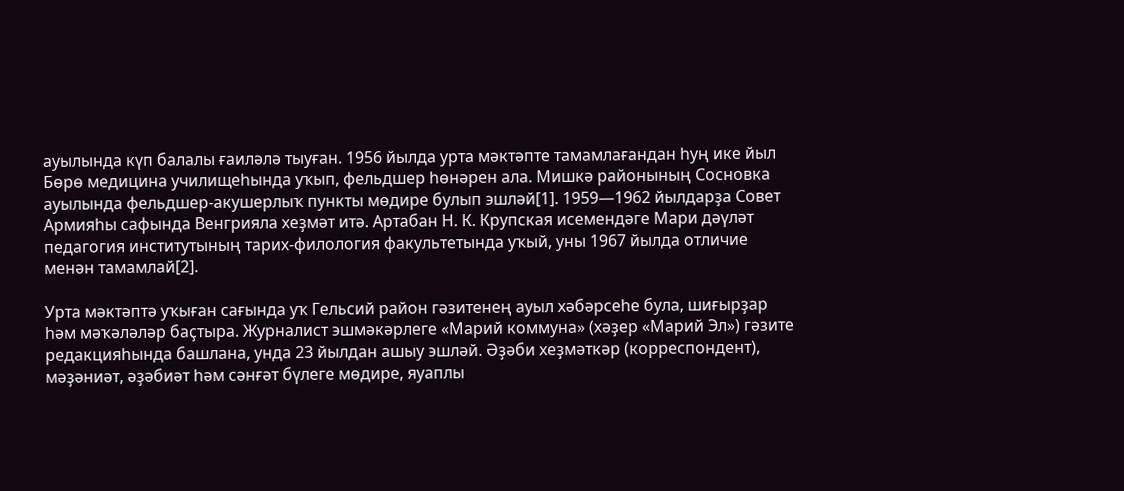ауылында күп балалы ғаиләлә тыуған. 1956 йылда урта мәктәпте тамамлағандан һуң ике йыл Бөрө медицина училищеһында уҡып, фельдшер һөнәрен ала. Мишкә районының Сосновка ауылында фельдшер-акушерлыҡ пункты мөдире булып эшләй[1]. 1959—1962 йылдарҙа Совет Армияһы сафында Венгрияла хеҙмәт итә. Артабан Н. К. Крупская исемендәге Мари дәүләт педагогия институтының тарих-филология факультетында уҡый, уны 1967 йылда отличие менән тамамлай[2].

Урта мәктәптә уҡыған сағында уҡ Гельсий район гәзитенең ауыл хәбәрсеһе була, шиғырҙар һәм мәҡәләләр баҫтыра. Журналист эшмәкәрлеге «Марий коммуна» (хәҙер «Марий Эл») гәзите редакцияһында башлана, унда 23 йылдан ашыу эшләй. Әҙәби хеҙмәткәр (корреспондент), мәҙәниәт, әҙәбиәт һәм сәнғәт бүлеге мөдире, яуаплы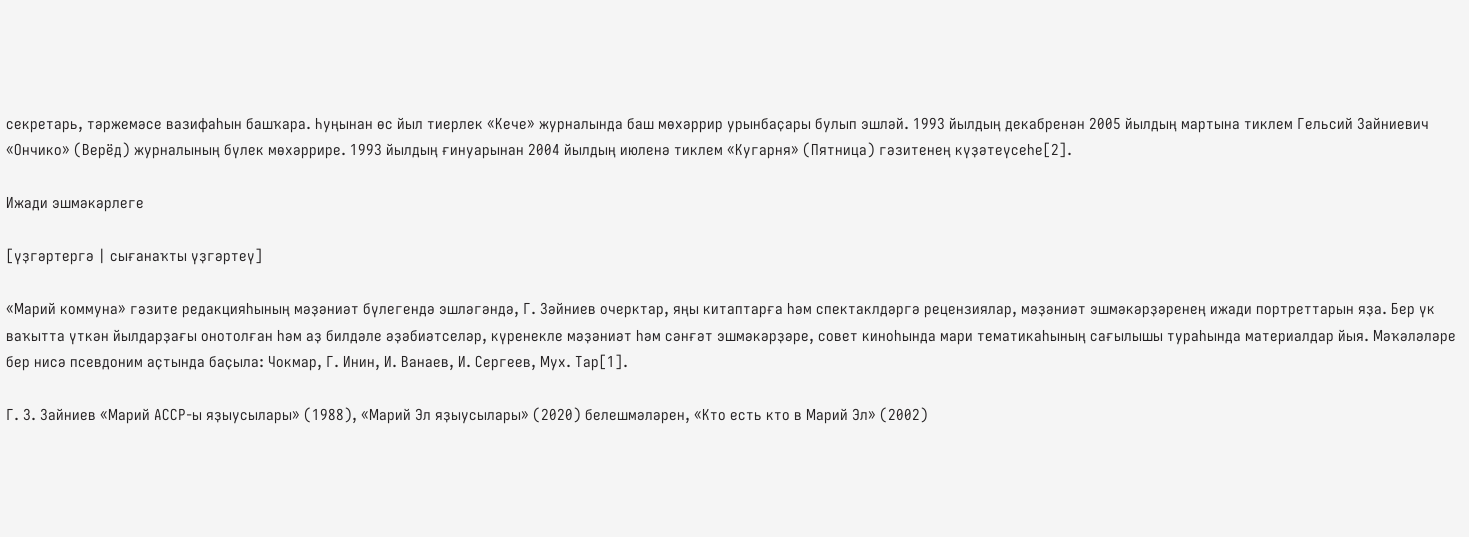секретарь, тәржемәсе вазифаһын башҡара. Һуңынан өс йыл тиерлек «Кече» журналында баш мөхәррир урынбаҫары булып эшләй. 1993 йылдың декабренән 2005 йылдың мартына тиклем Гельсий Зайниевич «Ончико» (Верёд) журналының бүлек мөхәррире. 1993 йылдың ғинуарынан 2004 йылдың июленә тиклем «Кугарня» (Пятница) гәзитенең күҙәтеүсеһе[2].

Ижади эшмәкәрлеге

[үҙгәртергә | сығанаҡты үҙгәртеү]

«Марий коммуна» гәзите редакцияһының мәҙәниәт бүлегендә эшләгәндә, Г. Зәйниев очерктар, яңы китаптарға һәм спектаклдәргә рецензиялар, мәҙәниәт эшмәкәрҙәренең ижади портреттарын яҙа. Бер үк ваҡытта үткән йылдарҙағы онотолған һәм аҙ билдәле әҙәбиәтселәр, күренекле мәҙәниәт һәм сәнғәт эшмәкәрҙәре, совет киноһында мари тематикаһының сағылышы тураһында материалдар йыя. Мәҡәләләре бер нисә псевдоним аҫтында баҫыла: Чокмар, Г. Инин, И. Ванаев, И. Сергеев, Мух. Тар[1].

Г. З. Зайниев «Марий АССР-ы яҙыусылары» (1988), «Марий Эл яҙыусылары» (2020) белешмәләрен, «Кто есть кто в Марий Эл» (2002)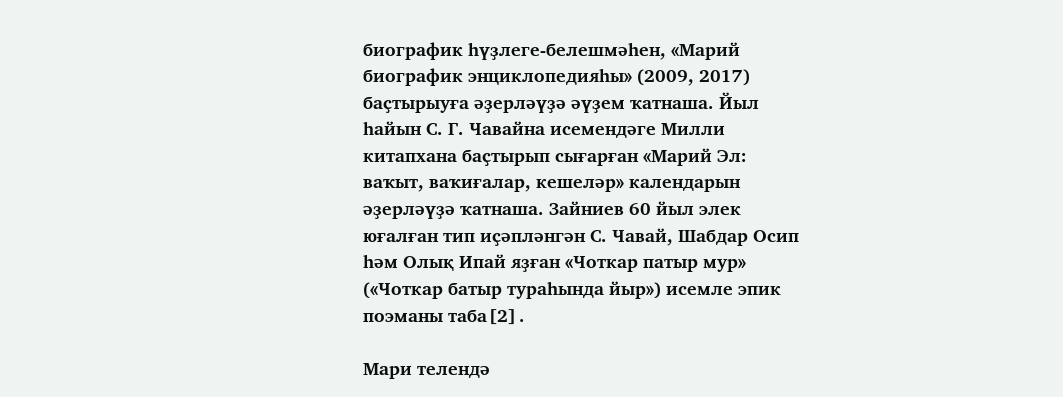биографик һүҙлеге-белешмәһен, «Марий биографик энциклопедияһы» (2009, 2017) баҫтырыуға әҙерләүҙә әүҙем ҡатнаша. Йыл һайын С. Г. Чавайна исемендәге Милли китапхана баҫтырып сығарған «Марий Эл: ваҡыт, ваҡиғалар, кешеләр» календарын әҙерләүҙә ҡатнаша. Зайниев 60 йыл элек юғалған тип иҫәпләнгән С. Чавай, Шабдар Осип һәм Олық Ипай яҙған «Чоткар патыр мур» («Чоткар батыр тураһында йыр») исемле эпик поэманы таба[2].

Мари телендә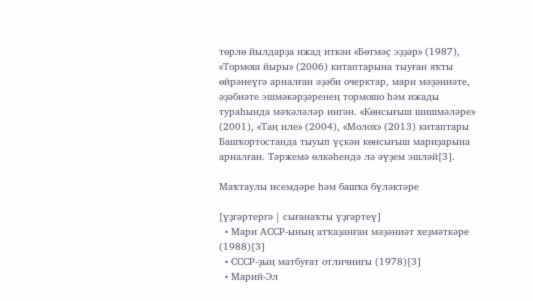төрлө йылдарҙа ижад иткән «Бөтмәҫ эҙҙәр» (1987), «Тормош йыры» (2006) китаптарына тыуған яҡты өйрәнеүгә арналған әҙәби очерктар, мари мәҙәниәте, әҙәбиәте эшмәкәрҙәренең тормошо һәм ижады тураһында мәҡәләләр ингән. «Көнсығыш шишмәләре» (2001), «Таң иле» (2004), «Молох» (2013) китаптары Башҡортостанда тыуып үҫкән көнсығыш мариҙарына арналған. Тәржемә өлкәһендә лә әүҙем эшләй[3].

Маҡтаулы исемдәре һәм башҡа бүләктәре

[үҙгәртергә | сығанаҡты үҙгәртеү]
  • Мари АССР-ының атҡаҙанған мәҙәниәт хеҙмәткәре (1988)[3]
  • СССР-ҙың матбуғат отличнигы (1978)[3]
  • Марий-Эл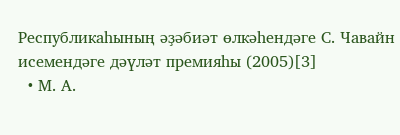Республикаһының әҙәбиәт өлкәһендәге С. Чавайн исемендәге дәүләт премияһы (2005)[3]
  • М. А.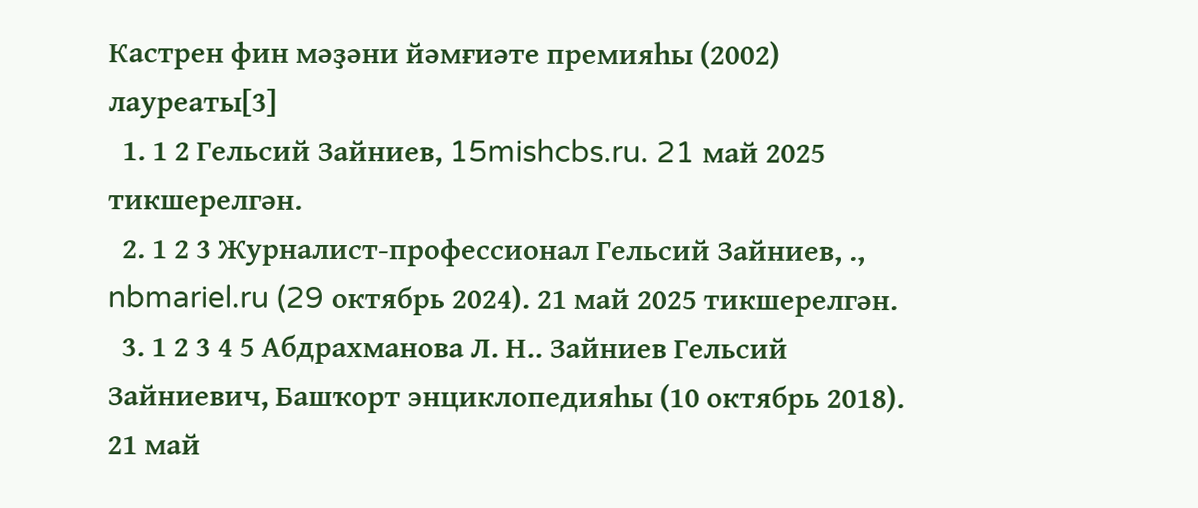Кастрен фин мәҙәни йәмғиәте премияһы (2002) лауреаты[3]
  1. 1 2 Гельсий Зайниев, 15mishcbs.ru. 21 май 2025 тикшерелгән.
  2. 1 2 3 Журналист-профессионал Гельсий Зайниев, ., nbmariel.ru (29 октябрь 2024). 21 май 2025 тикшерелгән.
  3. 1 2 3 4 5 Абдрахманова Л. Н.. Зайниев Гельсий Зайниевич, Башҡорт энциклопедияһы (10 октябрь 2018). 21 май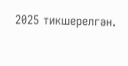2025 тикшерелгән.